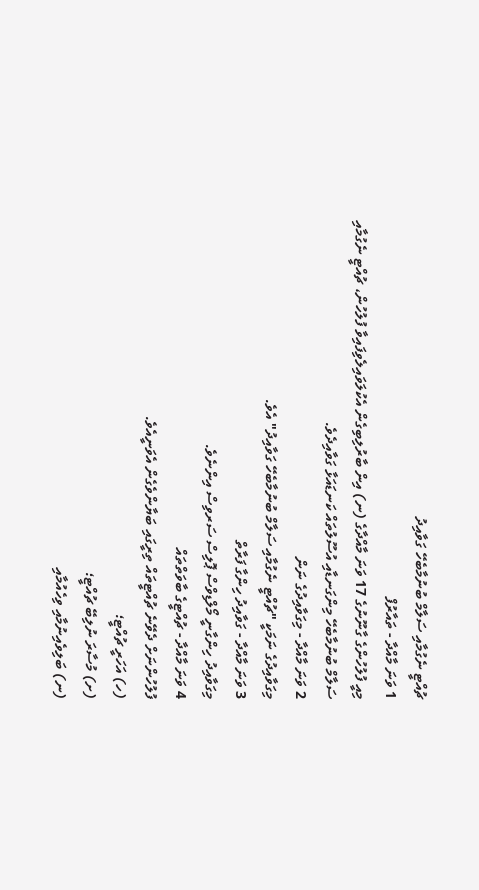ޗުއްޓީ ނެގުމާއި ސަލާމް ބުނުމާބެހޭ ގަވާއިދު
1 ވަނަ މާއްދާ - ތައާރުފް
މިއީ ފުލުހުންގެ ގާނޫނުގެ 17 ވަނަ މާއްދާގެ (ނ) އިން ބާރުލިބިގެން އެކުލަވައިލެވިފައިވާ ފުލުހުން، ޗުއްޓީ ނެގުމާއި ސަލާމް ބުނުމާބެހޭ މިންގަނޑާއި އުސޫލުތައް ކަނޑައަޅާ ގަވާއިދެވެ.
2 ވަނަ މާއްދާ - މިގަވާއިދުގެ ނަން
މިގަވާއިދުގެ ނަމަކީ "ޗުއްޓީ ނެގުމާއި ސަލާމް ބުނުމާބެހޭ ގަވާއިދު" އެވެ.
3 ވަނަ މާއްދާ - ގަވާއިދު ހިންގާ ފަރާތް
މިގަވާއިދު ހިންގާނީ މޯލްޑިވްސް ޕޮލިސް ސަރވިސް އިންނެވެ.
4 ވަނަ މާއްދާ - ޗުއްޓީގެ ބާވަތްތައް
ފުލުހުންނަށް ދެވޭނެ ޗުއްޓީތައް ތިރީގައި ބަޔާންވެގެން އެވަނީއެވެ.
(ހ) އަހަރީ ޗުއްޓީ؛
(ށ) މުސާރަ ނުލިބޭ ޗުއްޓީ؛
(ނ) ބަލިވެއިނުމާއި ވިހެއުމާއި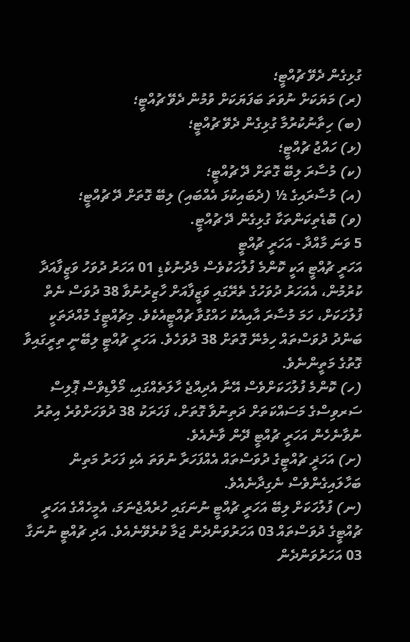ގުޅިގެން ދެވޭ ޗުއްޓީ؛
(ރ) މަޔަކަށް ނުވަތަ ބަފަޔަކަށް ވުމުން ދެވޭ ޗުއްޓީ؛
(ބ) ހިތާނުކުރުމާ ގުޅިގެން ދެވޭ ޗުއްޓީ؛
(ޅ) ހައްޖު ޗުއްޓީ؛
(ކ) މުސާރަ ލިބޭ ގޮތަށް ދޭ ޗުއްޓީ؛
(އ) މުސާރައިގެ ½ (ދެބައިކުޅަ އެއްބައި) ލިބޭ ގޮތަށް ދޭ ޗުއްޓީ؛
(ވ) ބޮޑެތިކަންތަކާ ގުޅިގެން ދޭ ޗުއްޓީ.
5 ވަނަ މާއްދާ - އަހަރީ ޗުއްޓީ
އަހަރީ ޗުއްޓީ އަކީ ކޮންމެ ފުލުހަކުވެސް މެދުނުކެޑި 01 އަހަރު ދުވަހު ވަޒީފާއަދާ ކުރުމުން، އެއަހަރު ދުވަހުގެ ތެރޭގައި ވަޒީފާއަށް ހާޒިރުނުވާ 38 ދުވަސް ނެތް ފުލުހަކަށް، ހަމަ މުސާރަ އާއިއެކު ހައްގުވާ ޗުއްޓީއެކެވެ. މިޗުއްޓީގެ މުއްދަތަކީ ބަންދު ދުވަސްތައް ހިމެނޭ ގޮތަށް 38 ދުވަހެވެ. އަހަރީ ޗުއްޓީ ލިބޭނީ ތިރީގައިވާ ގޮތުގެ މަތީންނެވެ.
(ހ) ކޮންމެ ފުލުހަކަށްވެސް އޭނާ އެދިއްޖެ ހާލަތެއްގައި، މޯލްޑިވްސް ޕޮލިސް ސަރވިސްގެ މަސައްކަތަށް ދަތިނުވާ ގޮތަށް، ފަހަރަކު 38 ދުވަހަށްވުރެ އިތުރު ނުވާނެހެން އަހަރީ ޗުއްޓީ ދޭން ވާނެއެވެ.
(ށ) އަހަޜީ ޗުއްޓީގެ ދުވަސްތައް އެއްފަހަރާ ނުވަތަ އެކި ފަހަރު މަތިން ބަހާލައިގެންވެސް ނެގިދާނެއެވެ.
(ނ) ފުލުހަކަށް ލިބޭ އަހަރީ ޗުއްޓީ ނުނަގައި ހުރެއްޖެނަމަ، އެމީހެއްގެ އަހަރީ ޗުއްޓީގެ ދުވަސްތައް 03 އަހަރުވަންދެން ޖަމާ ކުރެވޭނެއެވެ. އަދި ޗުއްޓީ ނުނަގާ 03 އަހަރުވަންދެން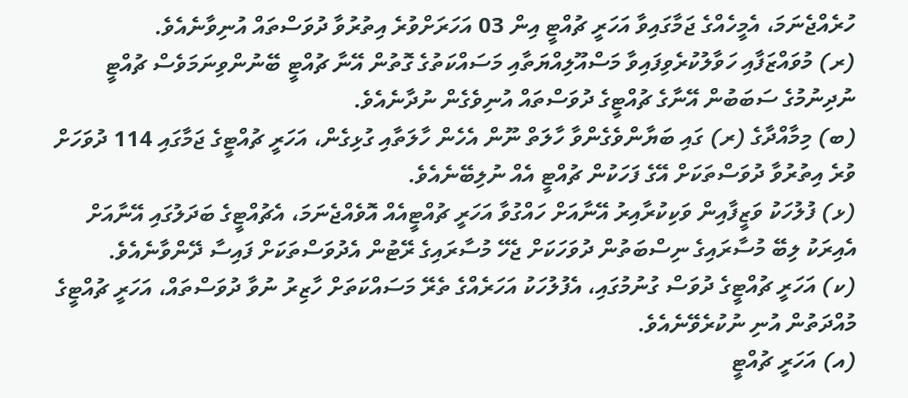ހުރެއްޖެނަމަ، އެމީހެއްގެ ޖަމާގައިވާ އަހަރީ ޗުއްޓީ އިން 03 އަހަރަށްވުރެ އިތުރުވާ ދުވަސްތައް އުނިވާނެއެވެ.
(ރ) މުވައްޒަފާއި ހަވާލުކުރެވިފައިވާ މަސްއޫލިއްޔަތާއި މަސައްކަތުގެ ގޮތުން އޭނާ ޗުއްޓީ ބޭނުންވިނަމަވެސް ޗުއްޓީ ނުދިނުމުގެ ސަބަބުން އޭނާގެ ޗުއްޓީގެ ދުވަސްތައް އުނިވެގެން ނުދާނެއެވެ.
(ބ) މިމާއްދާގެ (ރ) ގައި ބަޔާންވެގެންވާ ހާލަތް ނޫން އެހެން ހާލަތާއި ގުޅިގެން، އަހަރީ ޗުއްޓީގެ ޖަމާގައި 114 ދުވަހަށް ވުރެ އިތުރުވާ ދުވަސްތަކަށް އޭގެ ފަހަކުން ޗުއްޓީ އެއް ނުލިބޭނެއެވެ.
(ޅ) ފުލުހަކު ވަޒީފާއިން ވަކިކުރާއިރު އޭނާއަށް ހައްގުވާ އަހަރީ ޗުއްޓީއެއް އޮވެއްޖެނަމަ، އެޗުއްޓީގެ ބަދަލުގައި އޭނާއަށް އެއިރަކު ލިބޭ މުސާރައިގެ ނިސްބަތުން ދުވަހަކަށް ޖެހޭ މުސާރައިގެ ރޭޓުން އެދުވަސްތަކަށް ފައިސާ ދޭންވާނެއެވެ.
(ކ) އަހަރީ ޗުއްޓީގެ ދުވަސް ގުނުމުގައި، އެފުލުހަކު އަހަރެއްގެ ތެރޭ މަސައްކަތަށް ހާޒިރު ނުވާ ދުވަސްތައް، އަހަރީ ޗުއްޓީގެ މުއްދަތުން އުނި ނުކުރެވޭނެއެވެ.
(އ) އަހަރީ ޗުއްޓީ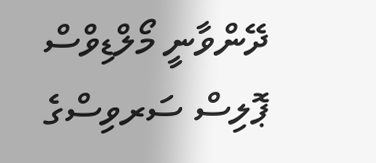ދޭންވާނީ މޯލްޑިވްސް ޕޮލިސް ސަރވިސްގެ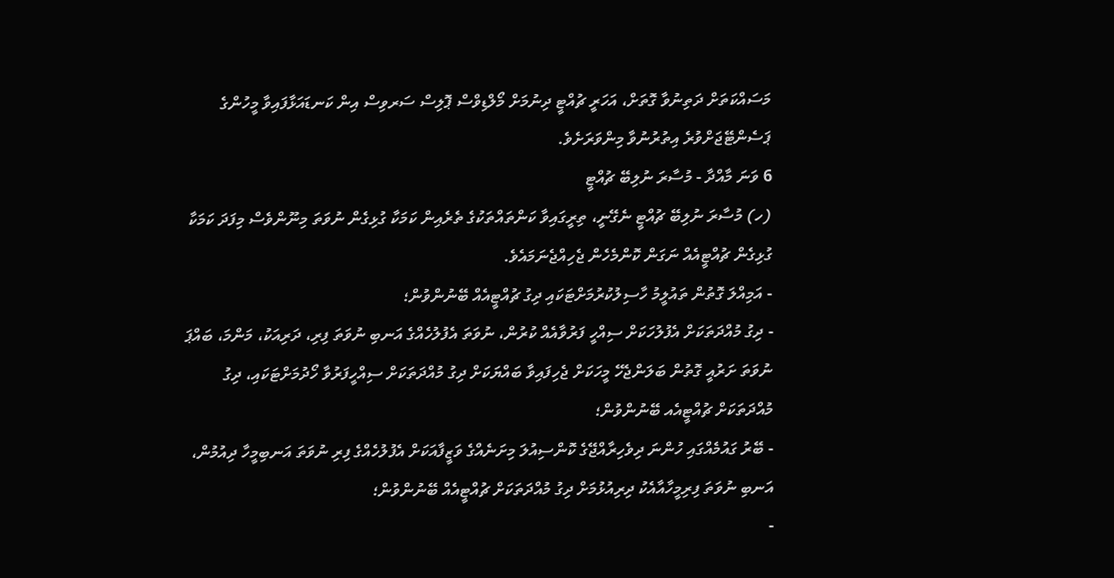މަސައްކަތަށް ދަތިނުވާ ގޮތަށް، އަހަރީ ޗުއްޓީ ދިނުމަށް މޯލްޑިވްސް ޕޮލިސް ސަރވިސް އިން ކަނޑައަޅާފައިވާ މީހުންގެ ޕަސެންޓޭޖަށްވުރެ އިތުރުނުވާ މިންވަރަށެވެ.
6 ވަނަ މާއްދާ - މުސާރަ ނުލިބޭ ޗުއްޓީ
(ހ) މުސާރަ ނުލިބޭ ޗުއްޓީ ނެގޭނީ، ތިރީގައިވާ ކަންތައްތަކުގެ ތެރެއިން ކަމަކާ ގުޅިގެން ނުވަތަ މިނޫންވެސް މިފަދަ ކަމަކާ ގުޅިގެން ޗުއްޓީއެއް ނަގަން ކޮންމެހެން ޖެހިއްޖެނަމައެވެ.
- އަމިއްލަ ގޮތުން ތައުލީމު ހާސިލުކުރުމަށްޓަކައި ދިގު ޗުއްޓީއެއް ބޭނުންވުން؛
- ދިގު މުއްދަތަކަށް އެފުލުހަކަށް ސިއްހީ ފަރުވާއެއް ކުރުން، ނުވަތަ އެފުލުހެއްގެ އަނބި ނުވަތަ ފިރި، ދަރިއަކު، މަންމަ، ބައްޕަ ނުވަތަ ށަރުއީ ގޮތުން ބަލަންޖެހޭ މީހަކަށް ޖެހިފައިވާ ބައްޔަކަށް ދިގު މުއްދަތަކަށް ސިއްހީފަރުވާ ހޯދުމަށްޓަކައި، ދިގު މުއްދަތަކަށް ޗުއްޓީއެއ ބޭނުންވުން؛
- ބޭރު ގައުމެއްގައި ހުންނަ ދިވެހިރާއްޖޭގެ ކޮންސިއުލަ މިށަނެއްގެ ވަޒީފާއަކަށް އެފުލުހެއްގެ ފިރި ނުވަތަ އަނބިމީހާ ދިއުމުން، އަނބި ނުވަތަ ފިރިމީހާއާއެކު ދިރިއުޅުމަށް ދިގު މުއްދަތަކަށް ޗުއްޓީއެއް ބޭނުންވުން؛
-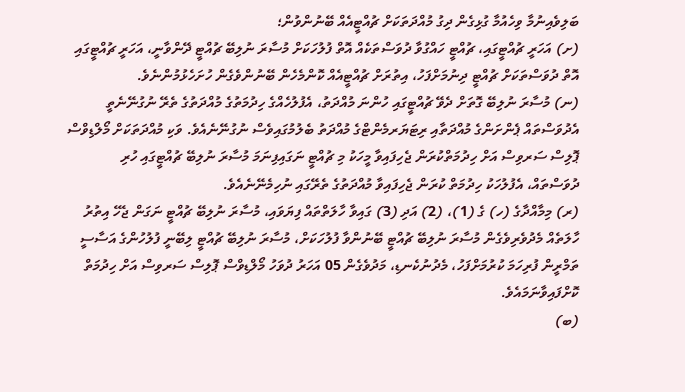ބަލިވެއިނުމާ ވިހެއުމާ ގުޅިގެން ދިގު މުއްދަތަކަށް ޗުއްޓީއެއް ބޭނުންވުން؛
(ށ) އަހަރީ ޗުއްޓީގައި، ޗުއްޓީ ހައްގުވާ ދުވަސްތަކެއް އޮތް ފުލުހަކަށް މުސާރަ ނުލިބޭ ޗުއްޓީ ދޭންވާނީ، އަހަރީ ޗުއްޓީގައި އޮތް ދުވަސްތަކަށް ޗުއްޓީ ދިނުމަށްފަހު، އިތުރަށް ޗުއްޓީއެއް ކޮންމެހެން ބޭނުންވެގެން ހުށަހެޅުމުންނެވެ.
(ނ) މުސާރަ ނުލިބޭ ގޮތަށް ދެވޭ ޗުއްޓީގައި ހުންނަ މުއްދަތު، އެފުލުހެއްގެ ހިދުމަތުގެ މުއްދަތުގެ ތެރޭ ނުގުނޭނެތީ އެދުވަސްތައް ޕެންށަންގެ މުއްދަތާއި ރިޓަޔަރމެންޓްގެ މުއްދަތު ބެލުމުގައިވެސް ނުގުނޭނެއެވެ. ވަކި މުއްދަތަކަށް މޯލްޑިވްސް ޕޮލިސް ސަރވިސް އަށް ހިދުމަތްކުރަން ޖެހިފައިވާ މީހަކު މި ޗުއްޓީ ނަގައިފިނަމަ މުސާރަ ނުލިބޭ ޗުއްޓީގައި ހުރި ދުވަސްތައް، އެފުލުހަކު ހިދުމަތް ކުރަން ޖެހިފައިވާ މުއްދަތުގެ ތެރޭގައި ނުހިމެނޭނެއެވެ.
(ރ) މިމާއްދާގެ (ހ) ގެ (1)، (2) އަދި (3) ގައިވާ ހާލަތްތައް ފިޔަވައި، މުސާރަ ނުލިބޭ ޗުއްޓީ ނަގަން ޖެހޭ އިތުރު ހާލަތެއް މެދުވެރިވެގެން މުސާރަ ނުލިބޭ ޗުއްޓީ ބޭނުންވާ ފުލުހަކަށް، މުސާރަ ނުލިބޭ ޗުއްޓީ ލިބޭނީ ފުލުހުންގެ އަސާސީ ތަމްރީން ފުރިހަމަ ކުރުމަށްފަހު، މެދުނުކެނޑި، މަދުވެގެން 05 އަހަރު ދުވަހު މޯލްޑިވްސް ޕޮލިސް ސަރވިސް އަށް ހިދުމަތް ކޮށްފައިވާނަމައެވެ.
(ބ)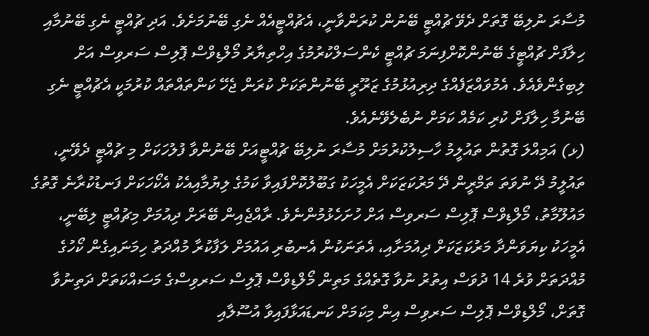މުސާރަ ނުލިބޭ ގޮތަށް ދެވޭ ޗުއްޓީ ބޭނުން ކުރަންވާނީ، އެޗުއްޓީއެއް ނެގި ބޭނުމަށެވެ. އަދި ޗުއްޓީ ނެގި ބޭނުމާއި ހިލާފަށް ޗުއްޓީގެ ބޭނުންކޮށްފިނަމަ ޗުއްޓީ ކެންސަލްކުރުމުގެ އިހްތިޔާރު މޯލްޑިވްސް ޕޮލިސް ސަރވިސް އަށް ލިބިގެންވެއެވެ. އެމުވައްޒަފެއްގެ ދިރިއުޅުމުގެ ޒަރޫރީ ބޭނުންތަކަށް ކުރަން ޖެހޭ ކަންތައްތައް ކުރުމަކީ އެޗުއްޓީ ނެގި ބޭނުމާ ހިލާފަށް ކުރި ކަމެއް ކަމަށް ނުބެލެވޭނެއެވެ.
(ޅ) އަމިއްލަ ގޮތުން ތައުލީމު ހާސިލުކުރުމަށް މުސާރަ ނުލިބޭ ޗުއްޓީއަށް ބޭނުންވާ ފުލުހަކަށް މި ޗުއްޓީ ދެވޭނީ، ތައުލީމު ދޭ ނުވަތަ ތަމްރީން ދޭ މަރުކަޒަކަށް އެމީހަކު ގަބޫލުކޮށްފައިވާ ކަމުގެ ލިޔުމާއިއެކު އެކޯހަކަށް ފަނޑުކުރާނެ ގޮތުގެ މައުލޫމާތު، މޯލްޑިވްސް ޕޮލިސް ސަރވިސް އަށް ހުށަހެޅުމުންނެވެ. ރާއްޖެއިން ބޭރަށް ދިއުމަށް މިޗުއްޓީ ލިބޭނީ، އެމީހަކު ކިޔަވަންދާ މަރުކަޒަކަށް ދިއުމަށާއި، އެތަނަކުން އެނބުރި އައުމަށް ލަފާކުރާ މުއްދަތު ހިމަނައިގެން ކޯހުގެ މުއްދަތަށް ވުރެ 14 ދުވަސް އިތުރު ނުވާ ގޮތެއްގެ މަތިން މޯލްޑިވްސް ޕޮލިސް ސަރވިސްގެ މަސައްކަތަށް ދަތިނުވާ ގޮތަށް، މޯލްޑިވްސް ޕޮލިސް ސަރވިސް އިން މިކަމަށް ކަނޑައަޅާފައިވާ އުސޫލާއި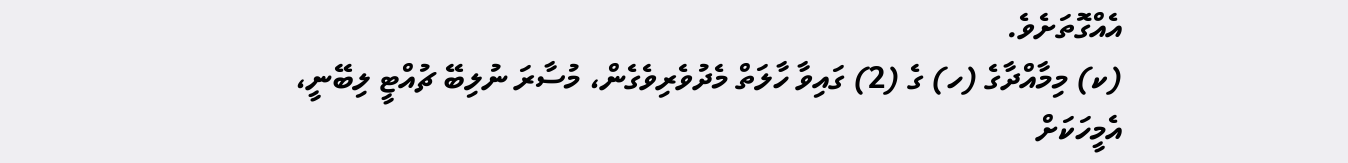އެއްގޮތަށެވެ.
(ކ) މިމާއްދާގެ (ހ) ގެ (2) ގައިވާ ހާލަތް މެދުވެރިވެގެން، މުސާރަ ނުލިބޭ ޗުއްޓީ ލިބޭނީ، އެމީހަކަށް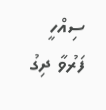ސިއްހީ ފަރުވާ ދިގު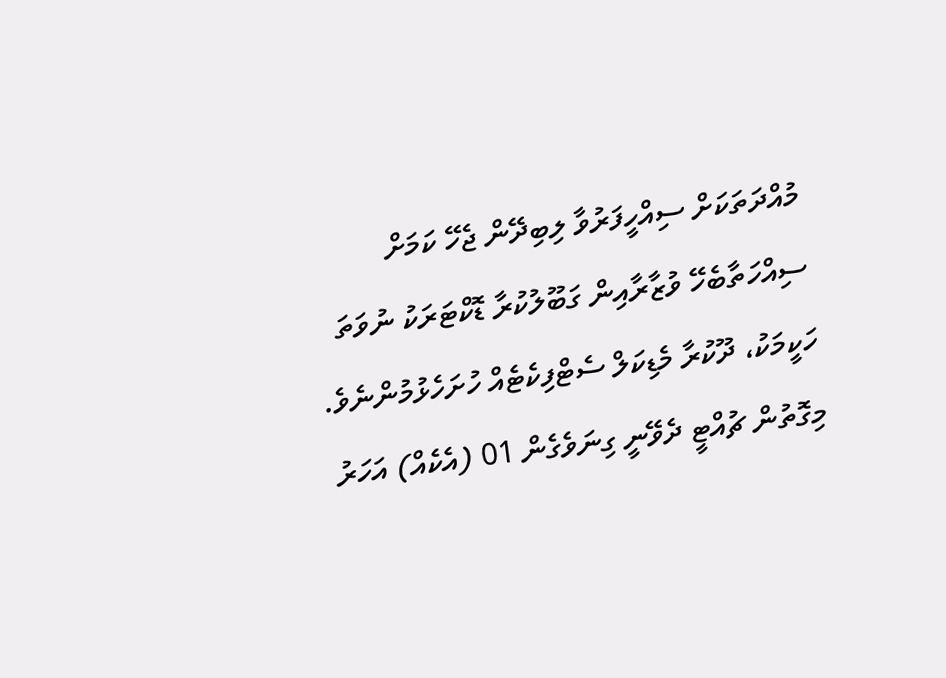މުއްދަތަކަށް ސިއްހީފަރުވާ ލިބިދޭން ޖެހޭ ކަމަށް ސިއްހަތާބެހޭ ވުޒާރާއިން ގަބޫލުކުރާ ޑޮކްޓަރަކު ނުވަތަ ހަކީމަކު، ދޫކުރާ މެޑިކަލް ސެޓްފިކެޓެއް ހުށަހެޅުމުންނެވެ. މިގޮތުން ޗުއްޓީ ދެވޭނީ ގިނަވެގެން 01 (އެކެއް) އަހަރު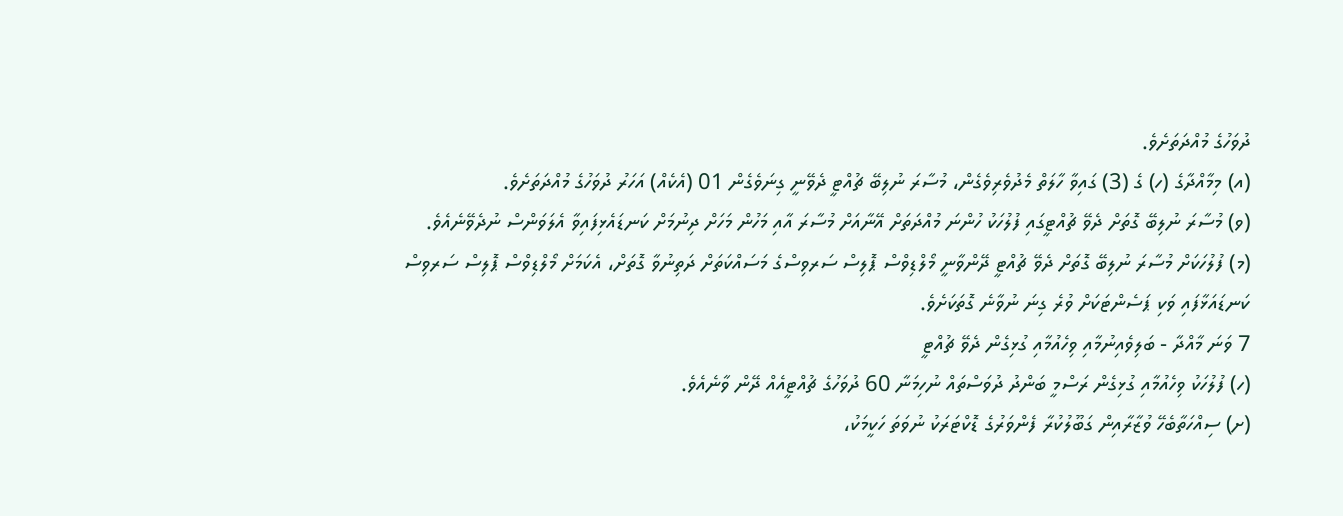ދުވަހުގެ މުއްދަތަށެވެ.
(އ) މިމާއްދާގެ (ހ) ގެ (3) ގައިވާ ހާލަތް މެދުވެރިވެގެން، މުސާރަ ނުލިބޭ ޗުއްޓީ ދެވޭނީ ގިނަވެގެން 01 (އެކެއް) އަހަރު ދުވަހުގެ މުއްދަތަށެވެ.
(ވ) މުސާރަ ނުލިބޭ ގޮތަށް ދެވޭ ޗުއްޓީގައި ފުލުހަކު ހުންނަ މުއްދަތަށް އޭނާއަށް މުސާރަ އާއި މަހުން މަހަށް ދިނުމަށް ކަނޑައެޅިފައިވާ އެލަވަންސް ނުދެވޭނެއެވެ.
(މ) ފުލުހަކަށް މުސާރަ ނުލިބޭ ގޮތަށް ދެވޭ ޗުއްޓީ ދޭންވާނީ މޯލްޑިވްސް ޕޮލިސް ސަރވިސްގެ މަސައްކަތަށް ދަތިނުވާ ގޮތަށް، އެކަމަށް މޯލްޑިވްސް ޕޮލިސް ސަރވިސް ކަނޑައަޅާފައި ވަކި ޕަސެންޓަކަށް ވުރެ ގިނަ ނުވާނެ ގޮތަކަށެވެ.
7 ވަނަ މާއްދާ - ބަލިވެއިނުމާއި ވިހެއުމާއި ގުޅިގެން ދެވޭ ޗުއްޓީ
(ހ) ފުލުހަކު ވިހެއުމާއި ގުޅިގެން ރަސްމީ ބަންދު ދުވަސްތައް ނުހިމަނާ 60 ދުވަހުގެ ޗުއްޓީއެއް ދޭން ވާނެއެވެ.
(ށ) ސިއްހަތާބެހޭ ވުޒާރާއިން ގަބޫލުކުރާ ފެންވަރުގެ ޑޮކްޓަރަކު ނުވަތަ ހަކީމަކު،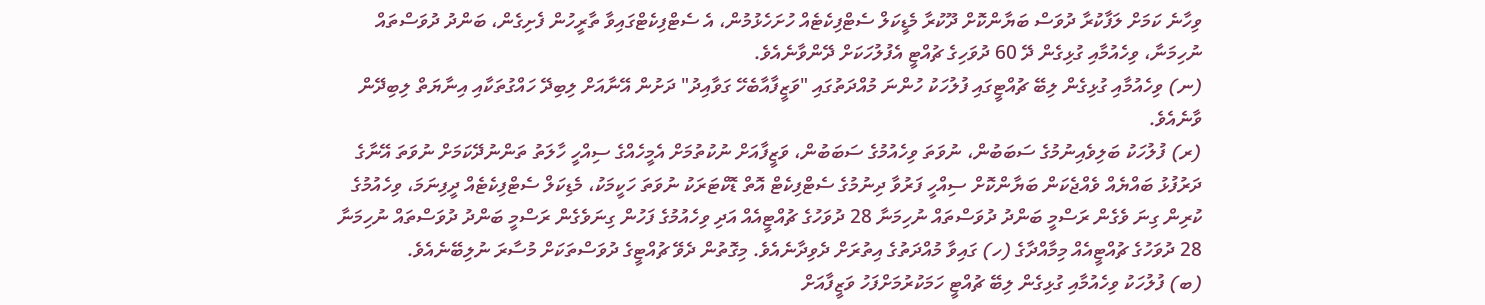ވިހާނެ ކަމަށް ލަފާކުރާ ދުވަސް ބަޔާންކޮށް ދޫކުރާ މެޑީކަލް ސެޓްފިކެޓެއް ހުށަހެޅުމުން، އެ ސެޓްފިކެޓްގައިވާ ތާރީހުން ފެށިގެން، ބަންދު ދުވަސްތައް ނުހިމަނާ، ވިހެއުމާއި ގުޅިގެން ދޭ 60 ދުވަހިގެ ޗުއްޓީ އެފުލުހަކަށް ދޭންވާނެއެވެ.
(ނ) ވިހެއުމާއި ގުޅިގެން ލިބޭ ޗުއްޓީގައި ފުލުހަކު ހުންނަ މުއްދަތުގައި "ވަޒީފާއާބެހޭ ގަވާއިދު" ދަށުން އޭނާއަށް ލިބިދޭ ހައްގުތަކާއި އިނާޔަތް ލިބިދޭން ވާނެއެވެ.
(ރ) ފުލުހަކު ބަލިވެއިނުމުގެ ސަބަބުން، ނުވަތަ ވިހެއުމުގެ ސަބަބުން، ވަޒީފާއަށް ނުކުތުމަށް އެމީހެއްގެ ސިއްހީ ހާލަތު ތަންނުދޭކަމަށް ނުވަތަ އޭނާގެ ދަރުފުޅު ބައްޔެއް ވެއްޖެކަން ބަޔާންކޮށް ސިއްހީ ފަރުވާ ދިނުމުގެ ސެޓްފިކެޓް އޮތް ޑޮކްޓަރަކު ނުވަތަ ހަކީމަކު، މެޑިކަލް ސެޓްފިކެޓެއް ދީފިނަމަ، ވިހެއުމުގެ ކުރިން ގިނަ ވެގެން ރަސްމީ ބަންދު ދުވަސްތައް ނުހިމަނާ 28 ދުވަހުގެ ޗުއްޓީއެއް އަދި ވިހެއުމުގެ ފަހުން ގިނަވެގެން ރަސްމީ ބަންދު ދުވަސްތައް ނުހިމަނާ 28 ދުވަހުގެ ޗުއްޓީއެއް މިމާއްދާގެ (ހ) ގައިވާ މުއްދަތުގެ އިތުރަށް ދެވިދާނެއެވެ. މިގޮތުން ދެވޭ ޗުއްޓީގެ ދުވަސްތަކަށް މުސާރަ ނުލިބޭނެއެވެ.
(ބ) ފުލުހަކު ވިހެއުމާއި ގުޅިގެން ލިބޭ ޗުއްޓީ ހަމަކުރުމަށްފަހު ވަޒީފާއަށް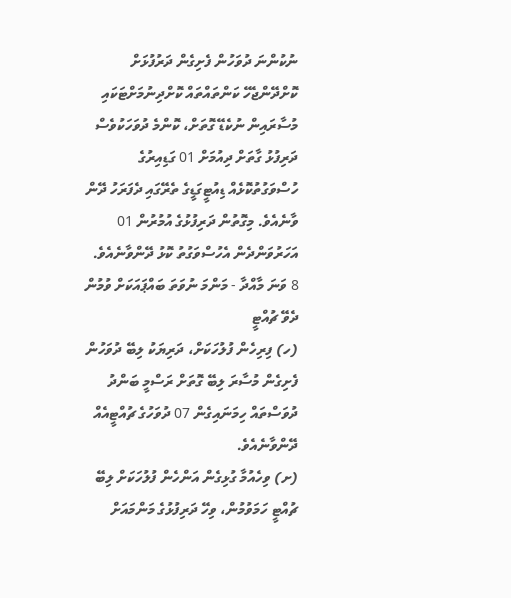ނުކުންނަ ދުވަހުން ފެށިގެން ދަރުފުޅަށް ކޮށްދޭންޖެހޭ ކަންތައްތައް ކޮށްދިނުމަށްޓަކައި މުސާރައިން ނުކެޑޭ ގޮތަށް، ކޮންމެ ދުވަހަކުވެސް ދަރިފުޅު ގާތަށް ދިއުމަށް 01 ގަޑިއިރުގެ ހުސްވަގުތުކޮޅެއް ޑިއުޓީގަޑީގެ ތެރޭގައި ދެފަރަހު ދޭން ވާނެއެވެ. މިގޮތުން ދަރިފުޅުގެ އުމުރުން 01 އަހަރުވަންދެން އެހުސްވަގުތު ކޮޅު ދޭންވާނެއެވެ.
8 ވަނަ މާއްދާ - މަންމަ ނުވަތަ ބައްޕައަކަށް ވުމުން ދެވޭ ޗުއްޓީ
(ހ) ފިރިހެން ފުލުހަކަށް، ދަރިޔަކު ލިބޭ ދުވަހުން ފެށިގެން މުސާރަ ލިބޭ ގޮތަށް ރަސްމީ ބަންދު ދުވަސްތައް ހިމަނައިގެން 07 ދުވަހުގެ ޗުއްޓީއެއް ދޭންވާނެއެވެ.
(ށ) ވިހެއުމާ ގުޅިގެން އަންހެން ފުލުހަކަށް ލިބޭ ޗުއްޓީ ހަމަވުމުން، ވިހޭ ދަރިފުޅުގެ މަންމައަށް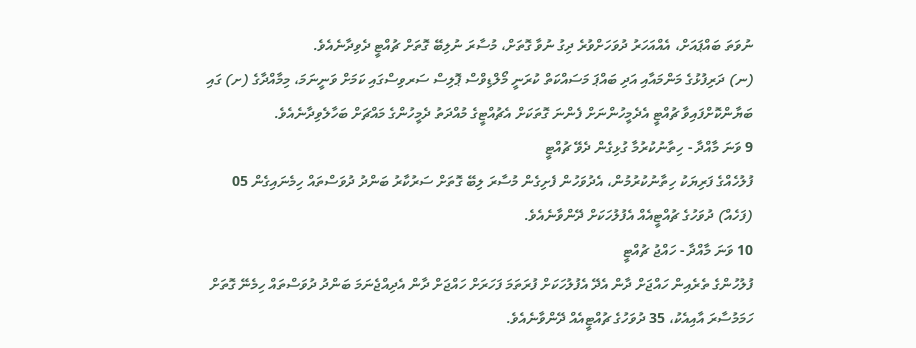ނުވަތަ ބައްޕައަށް، އެއްއަހަރު ދުވަހަށްވުރެ ދިގު ނުވާ ގޮތަށް، މުސާރަ ނުލިބޭ ގޮތަށް ޗުއްޓީ ދެވިދާނެއެވެ.
(ނ) ދަރިފުޅުގެ މަންމައާއި އަދި ބައްޕަ މަސައްކަތް ކުރަނީ މޯލްޑިވްސް ޕޮލިސް ސަރވިސްގައި ކަމަށް ވަނީނަމަ، މިމާއްދާގެ (ށ) ގައި ބަޔާންކޮށްފައިވާ ޗުއްޓީ އެދެމީހުންނަށް ފެންނަ ގޮތަކަށް އެޗުއްޓީގެ މުއްދަތު ދެމީހުންގެ މައްޗަށް ބަހާލެވިދާނެއެވެ.
9 ވަނަ މާއްދާ - ހިތާނުކުރުމާ ގުޅިގެން ދެވޭ ޗުއްޓީ
ފުލުހެއްގެ ފަރިޔަކު ހިތާނުކުރުމުން، އެދުވަހުން ފެށިގެން މުސާރަ ލިބޭ ގޮތަށް ސަރުކާރު ބަންދު ދުވަސްތައް ހިމެނައިގެން 05 (ފަހެއް) ދުވަހުގެ ޗުއްޓީއެއް އެފުލުހަކަށް ދޭންވާނެއެވެ.
10 ވަނަ މާއްދާ - ހައްޖު ޗުއްޓީ
ފުލުހުންގެ ތެރެއިން ހައްޖަށް ދާން އެދޭ އެފުލުހަކަށް ފުރަތަމަ ފަހަރަށް ހައްޖަށް ދާން އެދިއްޖެނަމަ ބަންދު ދުވަސްތައް ހިމެނޭ ގޮތަށް ހަމަމުސާރަ އާއިއެކު، 35 ދުވަހުގެ ޗުއްޓީއެއް ދޭންވާނެއެވެ.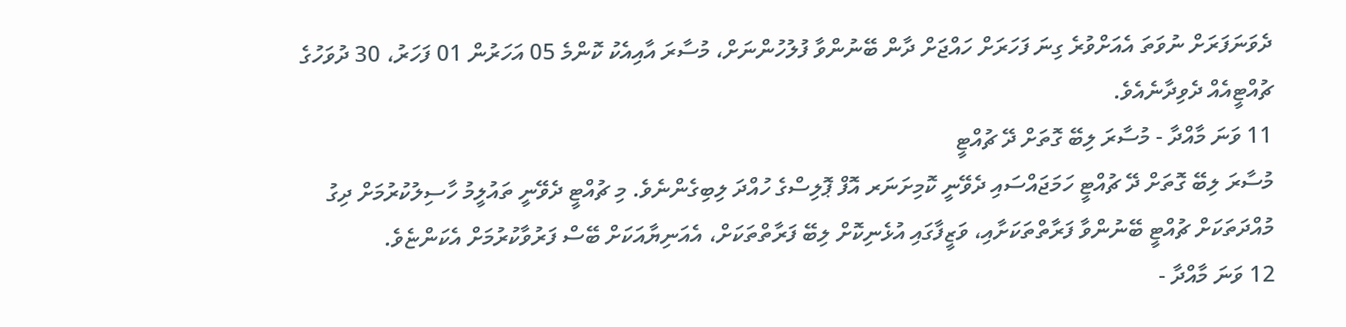ދެވަނަފަރަށް ނުވަތަ އެއަށްވުރެ ގިނަ ފަހަރަށް ހައްޖަށް ދާން ބޭނުންވާ ފުލުހުންނަށް، މުސާރަ އާއިއެކު ކޮންމެ 05 އަހަރުން 01 ފަހަރު، 30 ދުވަހުގެ ޗުއްޓީއެއް ދެވިދާނެއެވެ.
11 ވަނަ މާއްދާ - މުސާރަ ލިބޭ ގޮތަށް ދޭ ޗުއްޓީ
މުސާރަ ލިބޭ ގޮތަށް ދޭ ޗުއްޓީ ހަމަޖައްސައި ދެވޭނީ ކޮމިށަނަރ އޮފް ޕޮލިސްގެ ހުއްދަ ލިބިގެންނެވެ. މި ޗުއްޓީ ދެވޭނީ ތައުލީމު ހާސިލުކުރުމަށް ދިގު މުއްދަތަކަށް ޗުއްޓީ ބޭނުންވާ ފަރާތްތަކަށާއި، ވަޒީފާގައި އުޅެނިކޮށް ލިބޭ ފަރާތްތަކަށް، އެއަނިޔާއަކަށް ބޭސް ފަރުވާކުރުމަށް އެކަންޏެވެ.
12 ވަނަ މާއްދާ -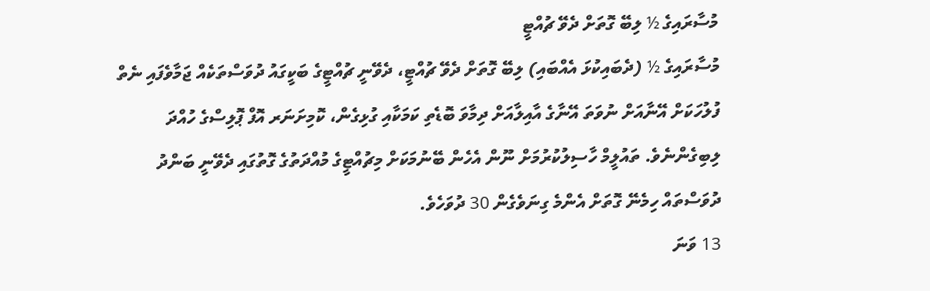މުސާރައިގެ ½ ލިބޭ ގޮތަށް ދެވޭ ޗުއްޓީ
މުސާރައިގެ ½ (ދެބައިކުޅަ އެއްބައި) ލިބޭ ގޮތަށް ދެވޭ ޗުއްޓީ، ދެވޭނީ ޗުއްޓީގެ ބަކީގައު ދުވަސްތަކެއް ޖަމާވެފައި ނެތް ފުލުހަކަށް އޭނާއަށް ނުވަތަ އޭނާގެ އާއިލާއަށް ދިމާވަ ބޮޑެތި ކަމަކާއި ގުޅިގެން، ކޮމިށަނަރ އޮފް ޕޮލިސްގެ ހުއްދަ ލިބިގެންނެވެ. ތައުލީމް ހާސިލުކުރުމަށް ނޫން އެހެން ބޭނުމަކަށް މިޗުއްޓީގެ މުއްދަތުގެ ގޮތުގައި ދެވޭނީ ބަންދު ދުވަސްތައް ހިމެނޭ ގޮތަށް އެންމެ ގިނަވެގެން 30 ދުވަހެވެ.
13 ވަނަ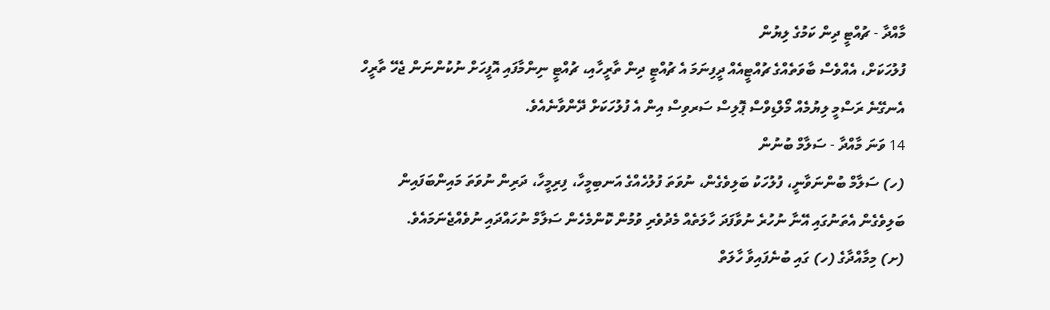މާއްދާ - ޗުއްޓީ ދިން ކަމުގެ ލިޔުން
ފުލުހަކަށް، އެއްވެސް ބާވަތެއްގެ ޗުއްޓީއެއް ދީފިނަމަ އެ ޗުއްޓީ ދިން ތާރީހާއި، ޗުއްޓީ ނިންމާފައި އޮފީހަށް ނުކުންނަން ޖެހޭ ތާރީހް އެނގޭނެ ރަސްމީ ލިޔުމެއް މޯލްޑިވްސް ޕޮލިސް ސަރވިސް އިން އެ ފުލުހަކަށް ދޭންވާނެއެވެ.
14 ވަނަ މާއްދާ - ސަލާމް ބުނުން
(ހ) ސަލާމް ބުންނަވާނީ، ފުލުހަކު ބަލިވެގެން، ނުވަތަ ފުލުހެއްގެ އަނބިމީހާ، ފިރިމީހާ، ދަރިން ނުވަތަ މައިންބަފައިން ބަލިވެގެން އެތަނުގައި އޭނާ ނުހުރެ ނުވާފަދަ ހާލަތެއް މެދުވެރި ވުމުން ކޮންމެހެން ސަލާމް ނުހައްދައި ނުވެއްޖެނަމައެވެ.
(ށ) މިމާއްދާގެ (ހ) ގައި ބުނެފައިވާ ހާލަތް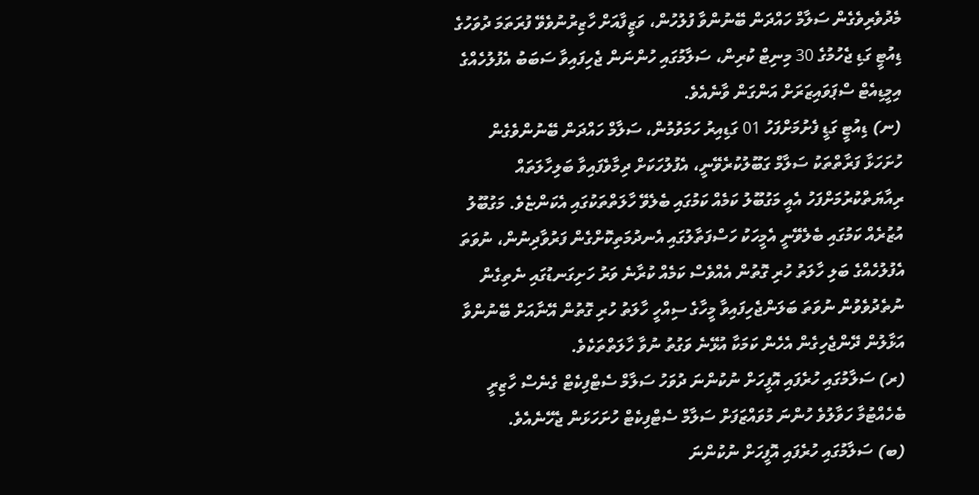މެދުވެރިވެގެން ސަލާމް ހައްދަން ބޭނުންވާ ފުލުހުން، ވަޒީފާއަށް ހާޒިރުނުވެވޭ ފުރަތަމަ ދުވަހުގެ ޑިއުޓީ ގަޑި ޖެހުމުގެ 30 މިނިޓް ކުރިން، ސަލާމުގައި ހުންނަން ޖެހިފައިވާ ސަބަބު އެފުލުހެއްގެ އިމީޑިއެޓް ސްޕަވައިޒަރަށް އަންގަން ވާނެއެވެ.
(ނ) ޑިއުޓީ ގަޑީ ފެށުމަށްފަހު 01 ގަޑިއިރު ހަމަވުމުން، ސަލާމް ހައްދަން ބޭނުންވެގެން ހުށަހަޅާ ފަރާތްތަކު ސަލާމް ގަބޫލުކުރެވޭނީ، އެފުލުހަކަށް ދިމާވެފައިވާ ބަލިހާލަތައް ރިއާޔަތްކުރުމަށްފަހު އެއީ މަގުބޫލު ކަމެއް ކަމުގައި ބެލެވޭ ހާލަތްތަކުގައި އެކަންޏެވެ. މަގުބޫލު އުޒުރެއް ކަމުގައި ބެލެވޭނީ އެމީހަކު ހަސްފަތާލުގައި އެނދުމަތިކޮށްގެން ފަރުވާދިނުން، ނުވަތަ އެފުލުހެއްގެ ބަލި ހާލަތު ހުރި ގޮތުން އެއްވެސް ކަމެއް ކުރާނެ ވަރު ހަށިގަނޑުގައި ނެތިގެން ނުތެދުވެވުން ނުވަތަ ބަލަންޖެހިފައިވާ މީހާގެ ސިއްހީ ހާލަތު ހުރި ގޮތުން އޭނާއަށް ބޭނުންވާ އަޅާލުން ދޭންޖެހިގެން އެހެން ކަމަކާ އުޅޭނެ ވަގުތު ނުވާ ހާލަތްތަކެވެ.
(ރ) ސަލާމުގައި ހުރެފައި އޮފީހަށް ނުކުންނަ ދުވަހު ސަލާމް ސެޓްފިކެޓް ގެނެސް ހާޒިރީ ބެހެއްޓުމާ ހަވާލުވެ ހުންނަ މުވައްޒަފަށް ސަލާމް ސެޓްފިކެޓް ހުށަހަޅަން ޖެހޭނެއެވެ.
(ބ) ސަލާމުގައި ހުރެފައި އޮފީހަށް ނުކުންނަ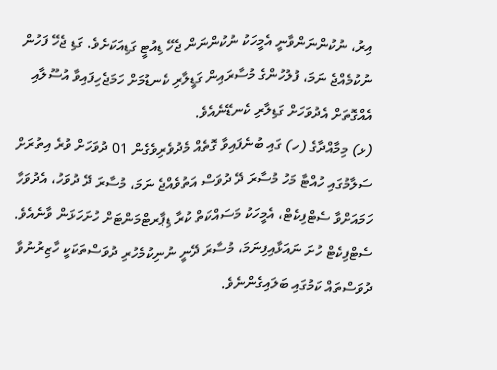އިރު، ނުކުންނަންވާނީ އެމީހަކު ނުކުންނަން ޖެހޭ ޑިއުޓީ ގަޑިއަކަށެވެ. ގަޑި ޖެހޭ ފަހުން ނުކުމެއްޖެ ނަމަ، ފުލުހުންގެ މުސާރައިން ގަޑީލާރި ކެނޑުމަށް ހަމަޖެހިފައިވާ އުސޫލާއި އެއްގޮތަށް އެދުވަހަށް ގަޑިލާރި ކެނޑޭނެއެވެ.
(ޅ) މިމާއްދާގެ (ހ) ގައި ބުނެފައިވާ ގޮތެއް މެދުވެރިވެގެން 01 ދުވަހަށް ވުރެ އިތުރަށް ސަލާމުގައި ހުއްޓާ މަހު މުސާރަ ދޭ ދުވަސް އަތުވެއްޖެ ނަމަ، މުސާރަ ދޭ ދުވަހު، އެދުވަހާ ހަމައަށްވާ ސެޓްފިކެޓް، އެމީހަކު މަސައްކަތް ކުރާ ޑިޕާރޓްމަންޓަށް ހުށަހަޅަން ވާނެއެވެ. ސެޓްފިކެޓް ހުށަ ނައަޅާއިފިނަމަ، މުސާރަ ދޭނީ ނުނިކުމެހުރި ދުވަސްތަކަކީ ހާޒިރުނުވާ ދުވަސްތައް ކަމުގައި ބަލައިގެންނެވެ.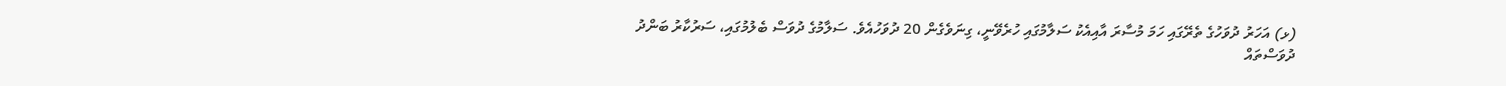(ޅ) އަހަރު ދުވަހުގެ ތެރޭގައި ހަމަ މުސާރަ އާއިއެކު ސަލާމުގައި ހުރެވޭނީ، ގިނަވެގެން 20 ދުވަހުއެވެ. ސަލާމުގެ ދުވަސް ބެލުމުގައި، ސަރުކާރު ބަންދު ދުވަސްތައް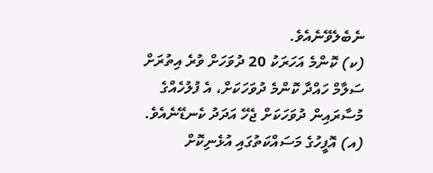ނެބެލެވޭނެއެވެ.
(ކ) ކޮންމެ އަހަރަކު 20 ދުވަހަށް ވުރެ އިތުރަށް ސަލާމް ހައްދާ ކޮންމެ ދުވަހަކަށް، އެ ފުލުހެއްގެ މުސާރައިން ދުވަހަކަށް ޖެހޭ އަދަދު ކެނޑޭނެއެވެ.
(އ) އޮފީހުގެ މަސައްކަތުގައި އުޅެނިކޮށް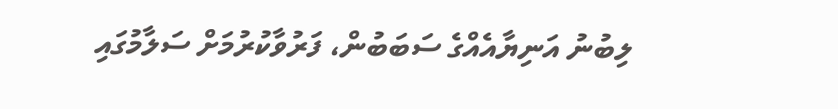ލިބުނު އަނިޔާއެއްގެ ސަބަބުން، ފަރުވާކުރުމަށް ސަލާމުގައި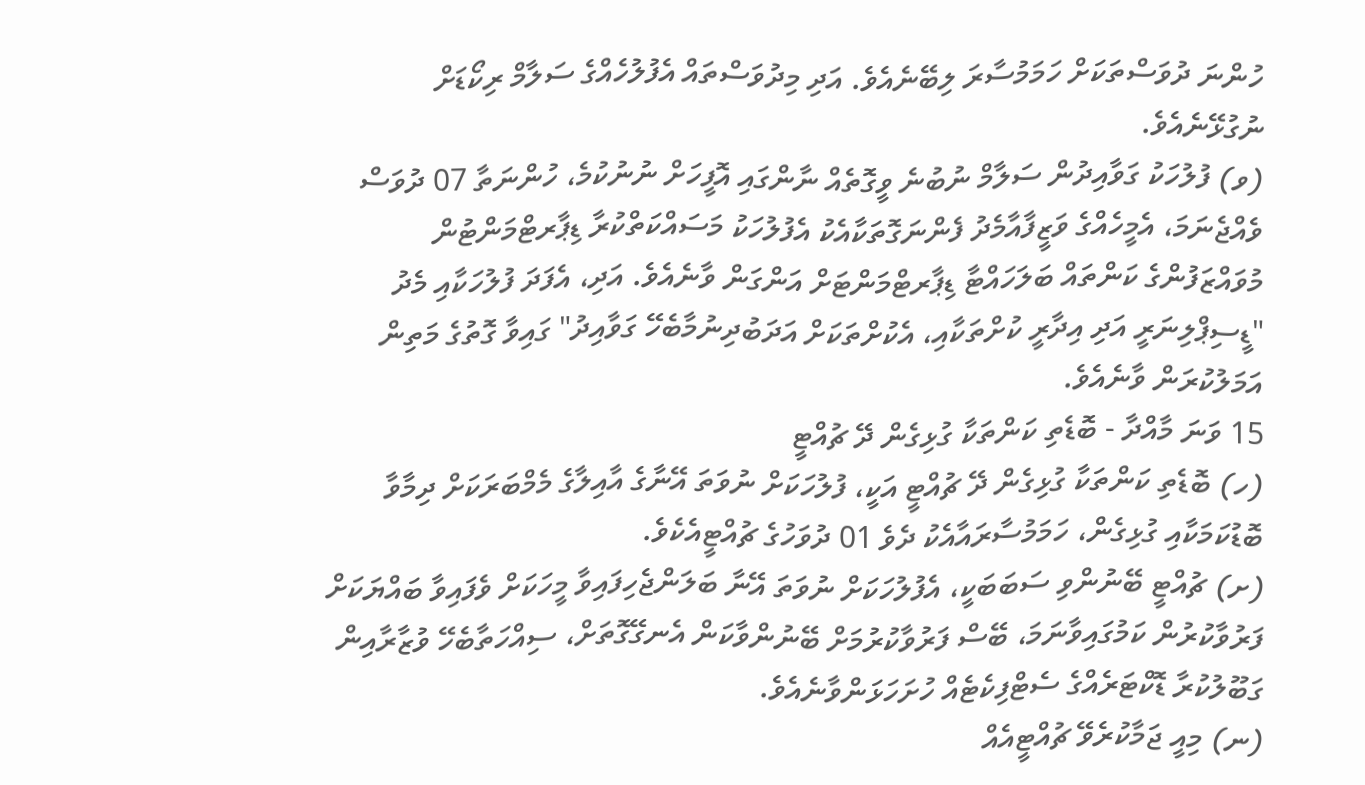ހުންނަ ދުވަސްތަކަށް ހަމަމުސާރަ ލިބޭނެއެވެ. އަދި މިދުވަސްތައް އެފުލުހެއްގެ ސަލާމް ރިކޯޑަށް ނުގުޅޭނެއެވެ.
(ވ) ފުލުހަކު ގަވާއިދުން ސަލާމް ނުބުނެ ވީގޮތެއް ނާންގައި އޮފީހަށް ނުނުކުމެ، ހުންނަތާ 07 ދުވަސް ވެއްޖެނަމަ، އެމީހެއްގެ ވަޒީފާއާމެދު ފެންނަގޮތަކާއެކު އެފުލުހަކު މަސައްކަތްކުރާ ޑިޕާރޓްމަންޓުން މުވައްޒަފުންގެ ކަންތައް ބަލަހައްޓާ ޑިޕާރޓްމަންޓަށް އަންގަން ވާނެއެވެ. އަދި، އެފަދަ ފުލުހަކާއި މެދު "ޑީސިޕްލިނަރީ އަދި އިދާރީ ކުށްތަކާއި، އެކުށްތަކަށް އަދަބުދިނުމާބެހޭ ގަވާއިދު" ގައިވާ ގޮތުގެ މަތިން އަމަލުކުރަން ވާނެއެވެ.
15 ވަނަ މާއްދާ - ބޮޑެތި ކަންތަކާ ގުޅިގެން ދޭ ޗުއްޓީ
(ހ) ބޮޑެތި ކަންތަކާ ގުޅިގެން ދޭ ޗުއްޓީ އަކީ، ފުލުހަކަށް ނުވަތަ އޭނާގެ އާއިލާގެ މެމްބަރަކަށް ދިމާވާ ބޮޑުކަމަކާއި ގުޅިގެން، ހަމަމުސާރައާއެކު ދެވެ 01 ދުވަހުގެ ޗުއްޓީއެކެވެ.
(ށ) ޗުއްޓީ ބޭނުންވި ސަބަބަކީ، އެފުލުހަކަށް ނުވަތަ އޭނާ ބަލަންޖެހިފައިވާ މީހަކަށް ވެފައިވާ ބައްޔަކަށް ފަރުވާކުރުން ކަމުގައިވާނަމަ، ބޭސް ފަރުވާކުރުމަށް ބޭނުންވާކަން އެނގޭގޮތަށް، ސިއްހަތާބެހޭ ވުޒާރާއިން ގަބޫލުކުރާ ޑޮކްޓަރެއްގެ ސެޓްފިކެޓެއް ހުށަހަޅަންވާނެއެވެ.
(ނ) މިއީ ޖަމާކުރެވޭ ޗުއްޓީއެއް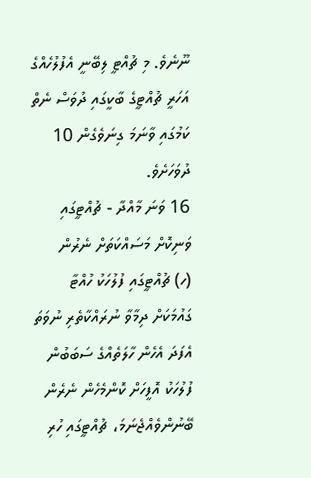ނޫނެވެ. މި ޗުއްޓީ ލިބޭނީ އެފުލުހެއްގެ އަހަރީ ޗުއްޓީގެ ބާކީގައި ދުވަސް ނެތް ކަމުގައި ވާނަމަ ގިނަވެގެން 10 ދުވަހަށެވެ.
16 ވަނަ މާއްދާ - ޗުއްޓީގައި ވަނިކޮށް މަސައްކަތަށް ނެރުން
(ހ) ޗުއްޓީގައި ފުލުހަކު ހުއްޓާ ގައުމަކަށް ދިމާވާ ނުރައްކާތެރި ނުވަތަ އެފަދަ އެހެން ހާލަތެއްގެ ސަބަބުން ފުލުހަކު އޮފީހަށް ކޮންމެހެން ނެރެން ބޭނުންވެއްޖެނަމަ، ޗުއްޓީގައި ހުރި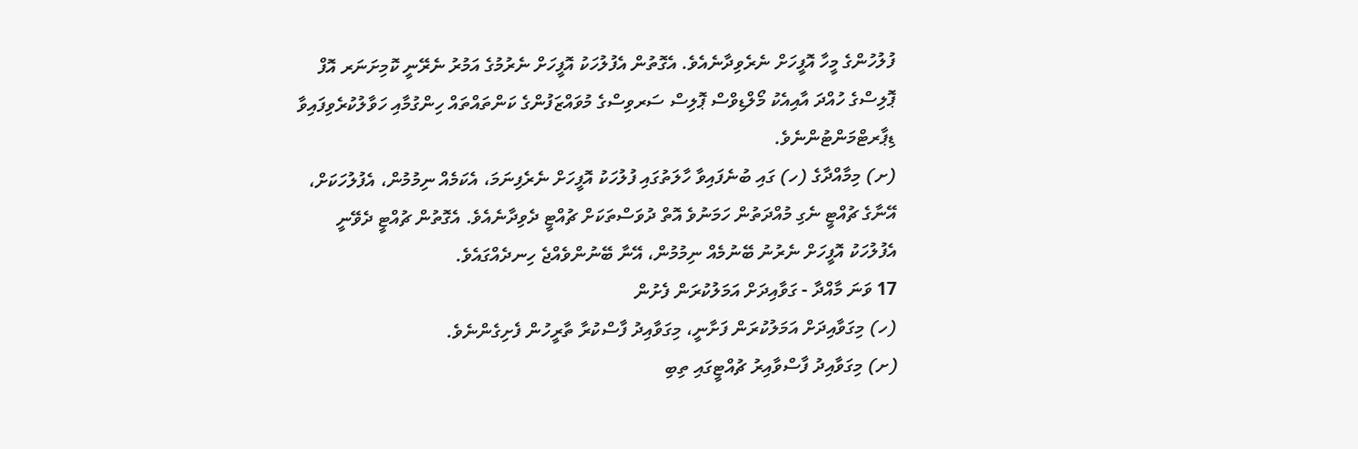ފުލުހުންގެ މީހާ އޮފީހަށް ނެރެވިދާނެއެވެ. އެގޮތުން އެފުލުހަކު އޮފީހަށް ނެރުމުގެ އަމުރު ނެރޭނީ ކޮމިށަނަރ އޮފް ޕޮލިސްގެ ހުއްދަ އާއިއެކު މޯލްޑިވްސް ޕޮލިސް ސަރވިސްގެ މުވައްޒަފުންގެ ކަންތައްތައް ހިންގުމާއި ހަވާލުކުރެވިފައިވާ ޑިޕާރޓްމަންޓުންނެވެ.
(ށ) މިމާއްދާގެ (ހ) ގައި ބުނެފައިވާ ހާލަތުގައި ފުލުހަކު އޮފީހަށް ނެރެފިނަމަ، އެކަމެއް ނިމުމުން، އެފުލުހަކަށް، އޭނާގެ ޗުއްޓީ ނެގި މުއްދަތުން ހަމަނުވެ އޮތް ދުވަސްތަކަށް ޗުއްޓީ ދެވިދާނެއެވެ. އެގޮތުން ޗުއްޓީ ދެވޭނީ އެފުލުހަކު އޮފީހަށް ނެރުނު ބޭނުމެއް ނިމުމުން، އޭނާ ބޭނުންވެއްޖެ ހިނދެއްގައެވެ.
17 ވަނަ މާއްދާ - ގަވާއިދަށް އަމަލުކުރަން ފެށުން
(ހ) މިގަވާއިދަށް އަމަލުކުރަން ފަށާނީ، މިގަވާއިދު ފާސްކުރާ ތާރީހުން ފެށިގެންނެވެ.
(ށ) މިގަވާއިދު ފާސްވާއިރު ޗުއްޓީގައި ތިބި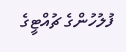ފުލުހުންގެ ޗުއްޓީގެ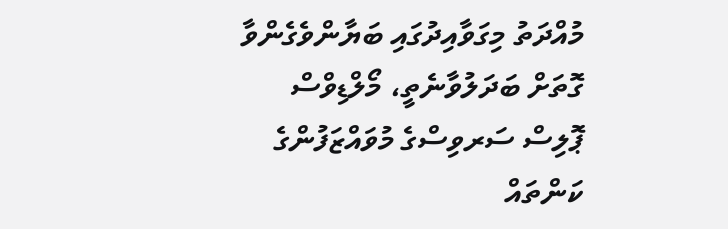މުއްދަތު މިގަވާއިދުގައި ބަޔާންވެގެންވާ ގޮތަށް ބަދަލުވާނެތީ، މޯލްޑިވްސް ޕޮލިސް ސަރވިސްގެ މުވައްޒަފުންގެ ކަންތައް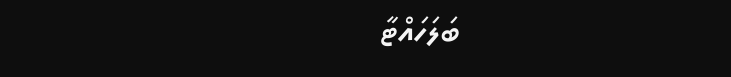ބަލަހައްޓާ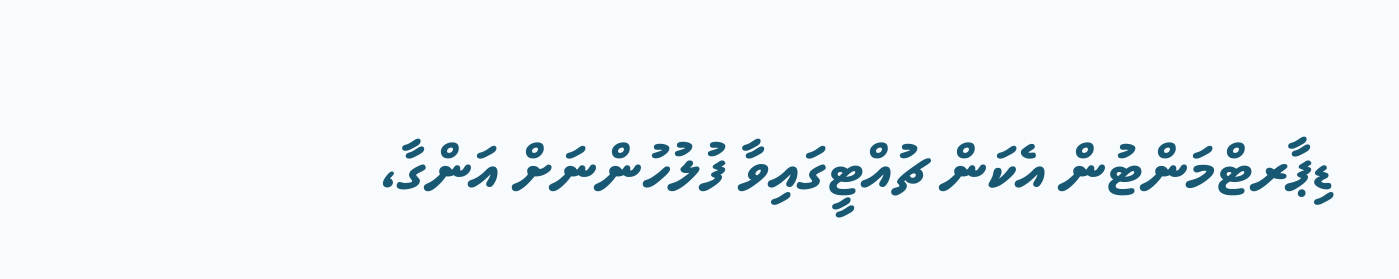ޑިޕާރޓްމަންޓުން އެކަން ޗުއްޓީގައިވާ ފުލުހުންނަށް އަންގާ،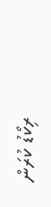ރިކޯޑު ކުރަން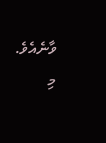ވާނެއެވެ.
މި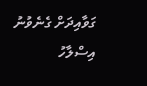ގަވާއިދަށް ގެނެވުނު އިސްލާހު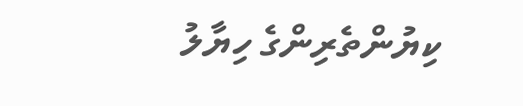ކިޔުންތެރިންގެ ހިޔާލު